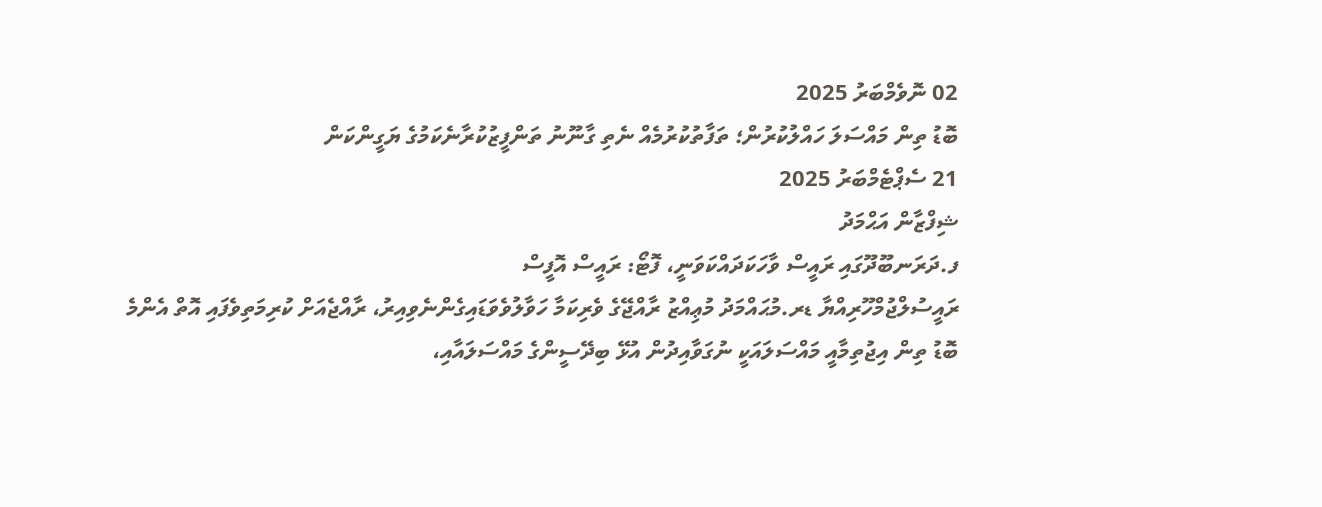02 ނޮވެމްބަރު 2025
ބޮޑު ތިން މައްސަލަ ހައްލުކުރުން؛ ތަފާތުކުރުމެއް ނެތި ގާނޫނު ތަންފީޒުކުރާނެކަމުގެ ޔަގީންކަން
21 ސެޕްޓެމްބަރު 2025
ޝިފްޒާން އަޙްމަދު
ފ.ދަރަނބޫދޫގައި ރައީސް ވާހަކަދައްކަވަނީ، ފޮޓޯ: ރައީސް އޮފީސް
ރައީސުލްޖުމްހޫރިއްޔާ ޑރ.މުޙައްމަދު މުޢިއްޒު ރާއްޖޭގެ ވެރިކަމާ ހަވާލުވެވަޑައިގެންނެވިއިރު، ރާއްޖެއަށް ކުރިމަތިވެފައި އޮތް އެންމެ ބޮޑު ތިން އިޖުތިމާއީ މައްސަލައަކީ ނުގަވާއިދުން އުޅޭ ބިދޭސީންގެ މައްސަލައާއި،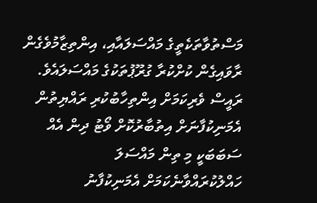މަސްތުވާތަކެތީގެ މައްސަލައާއި، އިންތިޒާމުވެގެން ރާވައިގެން ކުށްކުރާ ގުރޫޕުތަކުގެ މައްސަލައެވެ. ރައީސް ވެރިކަމަށް އިންތިހާބުކުރި ރައްޔިތުން އެމަނިކުފާނަށް އިތުބާރުކޮށް ވޯޓު ދިން އެއް ސަބަބަކީ މި ތިން މައްސަލަ ހައްލުކުރައްވާނެކަމަށް އެމަނިކުފާނު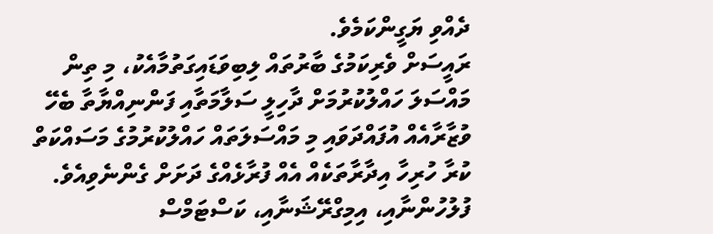ދެއްވި ޔަގީންކަމެވެ.
ރައީސަށް ވެރިކަމުގެ ބާރުތައް ލިބިވަޑައިގަތުމާއެކު، މި ތިން މައްސަލަ ހައްލުކުރުމަށް ދާހިލީ ސަލާމަތާއި ފަންނިއްޔާތާ ބެހޭ ވުޒާރާއެއް އުފައްދަވައި މި މައްސަލަތައް ހައްލުކުރުމުގެ މަސައްކަތް ކުރާ ހުރިހާ އިދާރާތަކެއް އެއް ފުރާޅެއްގެ ދަށަށް ގެންނެވިއެވެ. ފުލުހުންނާއި، އިމިގްރޭޝަނާއި، ކަސްޓަމްސް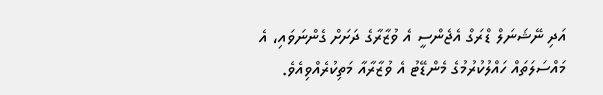އަދި ނޭޝަނަލް ޑްރަގް އެޖެންސީ އެ ވުޒާރާގެ ދަށަށް ގެންނަވައި، އެ މައްސަލަތައް ހައްލުކުރުމުގެ މެންޑޭޓު އެ ވުޒާރާއާ މަތިކުރެއްވިއެވެ.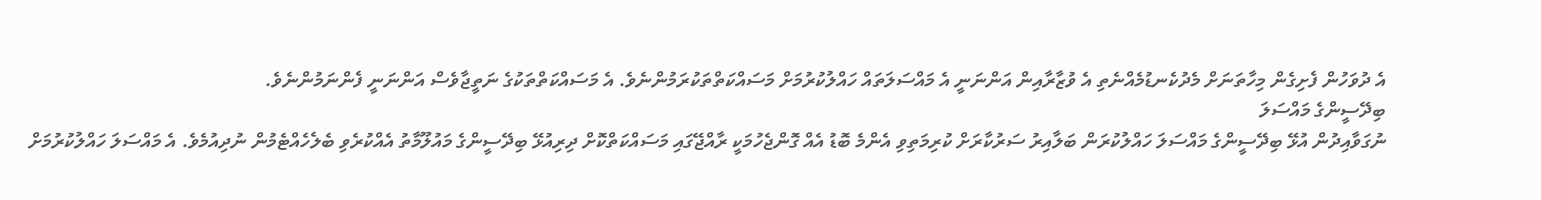އެ ދުވަހުން ފެށިގެން މިހާތަނަށް މެދުކެނޑުމެއްނެތި އެ ވުޒާރާއިން އަންނަނީ އެ މައްސަލަތައް ހައްލުކުރުމަށް މަސައްކަތްތަކުރަމުންނެވެ. އެ މަސައްކަތްތަކުގެ ނަތީޖާވެސް އަންނަނީ ފެންނަމުންނެވެ.
ބިދޭސީންގެ މައްސަލަ
ނުގަވާއިދުން އުޅޭ ބިދޭސީންގެ މައްސަލަ ހައްލުކުރަން ބަލާއިރު ސަރުކާރަށް ކުރިމަތިވި އެންމެ ބޮޑު އެއް ގޮންޖެހުމަކީ ރާއްޖޭގައި މަސައްކަތްކޮށް ދިރިއުޅޭ ބިދޭސީންގެ މައުލޫމާތު އެއްކުރެވި ބެލެހެއްޓެމުން ނުދިއުމެވެ. އެ މައްސަލަ ހައްލުކުރުމަށް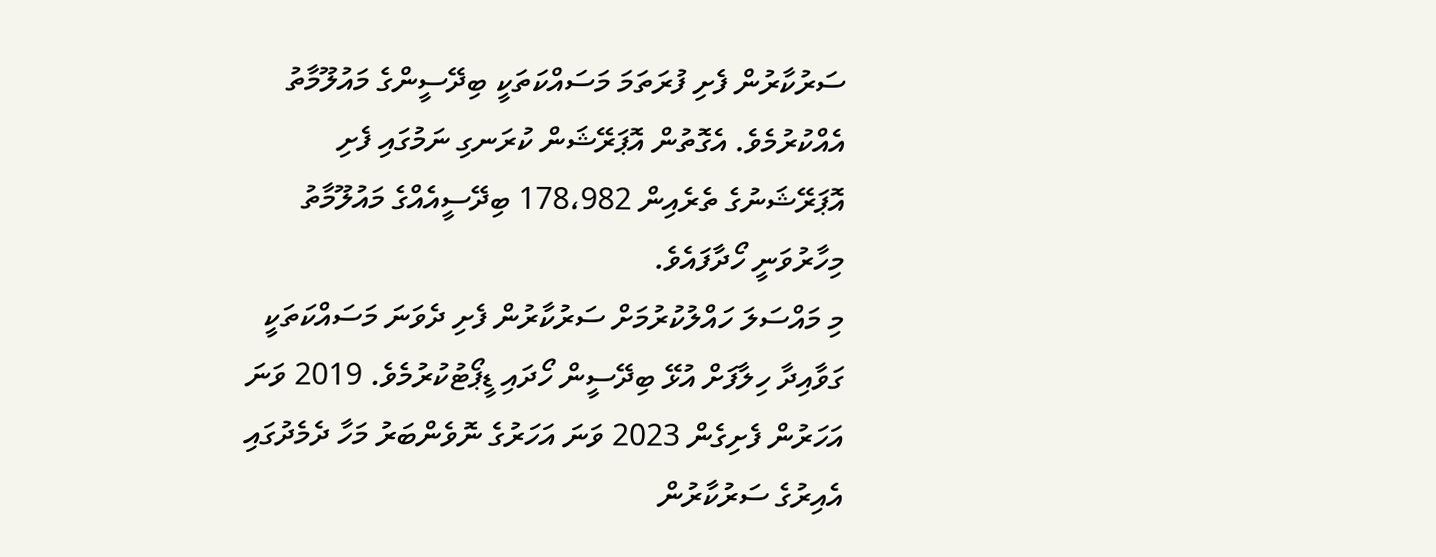ސަރުކާރުން ފެށި ފުރަތަމަ މަސައްކަތަކީ ބިދޭސީންގެ މައުލޫމާތު އެއްކުރުމެވެ. އެގޮތުން އޮޕަރޭޝަން ކުރަނގި ނަމުގައި ފެށި އޮޕަރޭޝަނުގެ ތެރެއިން 178،982 ބިދޭސީއެއްގެ މައުލޫމާތު މިހާރުވަނީ ހޯދާފައެވެ.
މި މައްސަލަ ހައްލުކުރުމަށް ސަރުކާރުން ފެށި ދެވަނަ މަސައްކަތަކީ ގަވާއިދާ ހިލާފަށް އުޅޭ ބިދޭސީން ހޯދައި ޑީޕޯޓުކުރުމެވެ. 2019 ވަނަ އަހަރުން ފެށިގެން 2023 ވަނަ އަހަރުގެ ނޮވެންބަރު މަހާ ދެމެދުގައި އެއިރުގެ ސަރުކާރުން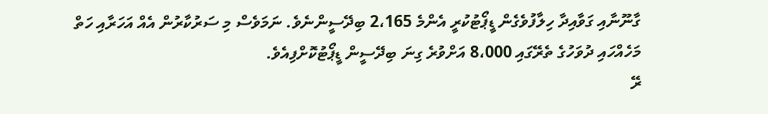ގާނޫނާއި ގަވާއިދާ ހިލާފުވެގެން ޑީޕޯޓުކުރީ އެންމެ 2،165 ބިދޭސީންނެވެ. ނަމަވެސް މި ސަރުކާރުން އެއް އަހަރާއި ހަތް މަހެއްހައި ދުވަހުގެ ތެރޭގައި 8،000 އަށްވުރެ ގިނަ ބިދޭސީން ޑީޕޯޓުކޮށްފިއެވެ.
ރޭ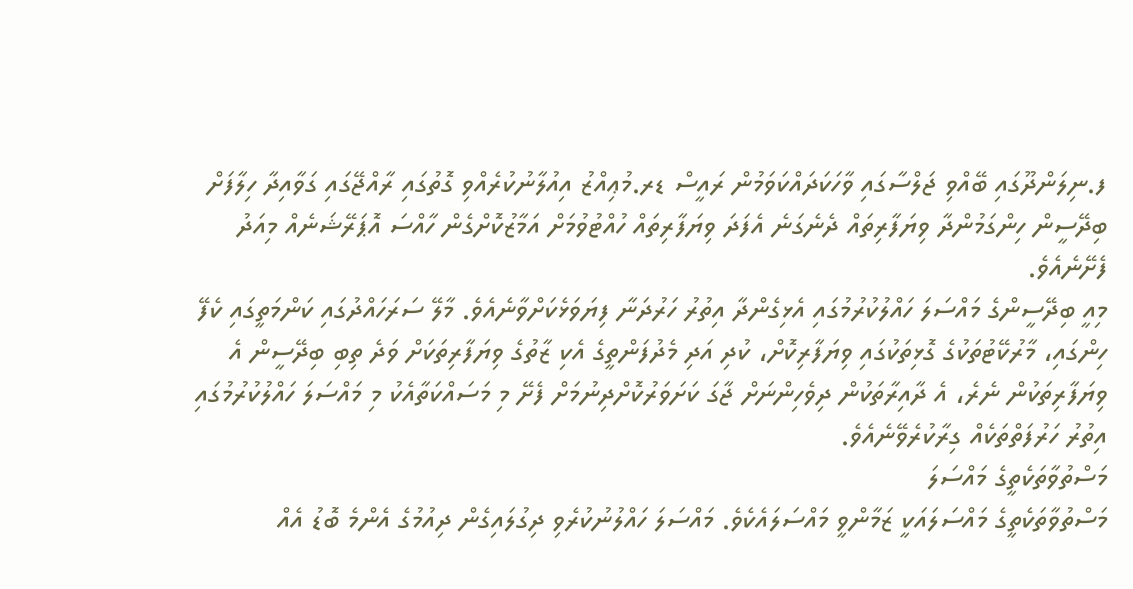ފ.ނިލަންދޫގައި ބޭއްވި ޖަލްސާގައި ވާހަކަދައްކަވަމުން ރައީސް ޑރ.މުޢިއްޒު އިއުލާނުކުރެއްވި ގޮތުގައި ރާއްޖޭގައި ގަވާއިދާ ހިލާފަށް ބިދޭސީން ހިންގަމުންދާ ވިޔަފާރިތައް ދެނެގަނެ އެފަދަ ވިޔަފާރިތައް ހުއްޓުވުމަށް އަމާޒުކޮށްގެން ހާއްސަ އޮޕަރޭޝަނެއް މިއަދު ފެށޭނެއެވެ.
މިއީ ބިދޭސީންގެ މައްސަލަ ހައްލުކުރުމުގައި އެޅިގެންދާ އިތުރު ހަރުދަނާ ފިޔަވަޅެކަށްވާނެއެވެ. މާލޭ ސަރަހައްދުގައި ކަންމަތީގައި ކެފޭ ހިންގައި، މާރުކޭޓުތަކުގެ ގޮޅިތަކުގައި ވިޔަފާރިކޮށް، ކުދި އަދި މެދުފަންތީގެ އެކި ޒާތުގެ ވިޔަފާރިތަކަށް ވަދެ ތިބި ބިދޭސީން އެ ވިޔަފާރިތަކުން ނެރެ، އެ ދާއިރާތަކުން ދިވެހިންނަށް ޖާގަ ކަށަވަރުކޮށްދިނުމަށް ފެށޭ މި މަސައްކަތާއެކު މި މައްސަލަ ހައްލުކުރުމުގައި އިތުރު ހަރުފަތްތަކެއް ގިރާކުރެވޭނެއެވެ.
މަސްތުވާތަކެތީގެ މައްސަލަ
މަސްތުވާތަކެތީގެ މައްސަލައަކީ ޒަމާންވީ މައްސަލައެކެވެ. މައްސަލަ ހައްލުނުކުރެވި ދިގުލައިގެން ދިއުމުގެ އެންމެ ބޮޑު އެއް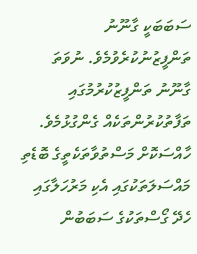ސަބަބަކީ ގާނޫނު ތަންފީޒުނުކުރެވުމެވެ. ނުވަތަ ގާނޫނު ތަންފީޒުކުރުމުގައި ތަފާތުކުރުންތަކެއް ގެންގުޅުމެވެ. ހާއްސަކޮށް މަސްތުވާތަކެތީގެ ބޮޑެތި މައްސަލަތަކުގައި އެކި މަރުހަލާގައި ހެދޭ ގޯސްތަކުގެ ސަބަބުން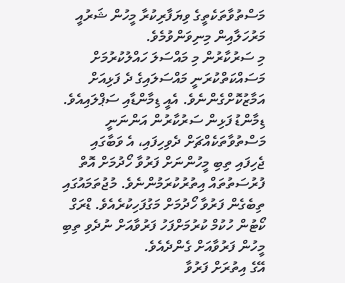މަސްތުވާތަކެތީގެ ވިޔަފާރިކުރާ މީހުން ޝަރުއީ މަރުހަލާއިން މިނިވަންވުމެވެ.
މި ސަރުކާރުން މި މައްސަލަ ހައްލުކުރުމަށް މަސައްކަތްކުރަނީ މައްސަލައިގެ ދެ ފަޅިއަށް އަމާޒުކޮށްގެންނެވެ. އެއީ ޑިމާންޑާއި ސަޕްލައިއެވެ. ޑިމާންޑު ފަޅިން ސަރުކާރުން އަންނަނީ މަސްތުވާތަކެއްޗަށް ދެވިހިފައި، އެ ވަބާގައި ޖެހިފައި ތިބި މީހުންނަށް ފަރުވާ ހޯދުމަށް އޮތް ފުރުސަތުތައް އިތުރުކުރަމުންނެވެ. މުޖުތަމައުގައި ތިބެގެން ފަރުވާ ހޯދުމަށް މަގުފަހިކުރެއެވެ. ޑްރަގް ކޯޓުން ހުކުމް ކުރުމަށްފަހު ފަރުވާއަށް ނުދެވި ތިބި މީހުން ފަރުވާއަށް ގެންދެއެވެ.
އޭގެ އިތުރަށް ފަރުވާ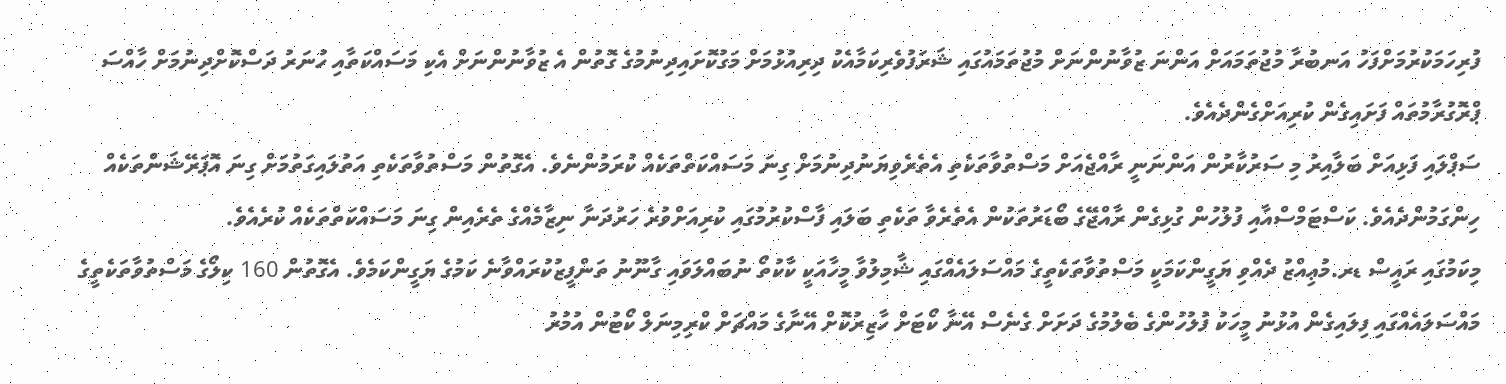ފުރިހަމަކުރުމަށްފަހު އަނބުރާ މުޖުތަމައަށް އަންނަ ޒުވާނުންނަށް މުޖުތަމައުގައި ޝަރަފުވެރިކަމާއެކު ދިރިއުޅުމަށް މަގުކޮށައިދިނުމުގެ ގޮތުން އެ ޒުވާނުންނަށް އެކި މަސައްކަތާއި ހުނަރު ދަސްކޮށްދިނުމަށް ހާއްސަ ޕްރޮގުރާމުތައް ފަށައިގެން ކުރިއަށްގެންދެއެވެ.
ސަޕްލައި ފަޅިއަށް ބަލާއިރު މި ސަރުކާރުން އަންނަނީ ރާއްޖެއަށް މަސްތުވާތަކެތި އެތެރެވިޔަނުދިނުމަށް ގިނަ މަސައްކަތްތަކެއް ކުރަމުންނެވެ. އެގޮތުން މަސްތުވާތަކެތި އަތުލައިގަތުމަށް ގިނަ އޮޕަރޭޝަންތަކެއް ހިންގަމުންދެއެވެ. ކަސްޓަމްސްއާއި ފުލުހުން ގުޅިގެން ރާއްޖޭގެ ބޯޑަރުތަކުން އެތެރެވާ ތަކެތި ބަލައި ފާސްކުރުމުގައި ކުރިއަށްވުރެ ހަރުދަނާ ނިޒާމެއްގެ ތެރެއިން ގިނަ މަސައްކަތްތަކެއް ކުރެއެވެ.
މިކަމުގައި ރައީސް ޑރ.މުޢިއްޒު ދެއްވި ޔަގީންކަމަކީ މަސްތުވާތަކެތީގެ މައްސަލައެއްގައި ޝާމިލުވާ މީހާއަކީ ކާކުތޯ ނުބައްލަވައި ގާނޫނު ތަންފީޒުކުރައްވާނެ ކަމުގެ ޔަގީންކަމެވެ. އެގޮތުން 160 ކިލޯގެ މަސްތުވާތަކެތީގެ މައްސަލައެއްގައި ފިލައިގެން އުޅުނު މީހަކު ފުލުހުންގެ ބެލުމުގެ ދަށަށް ގެނެސް އޭނާ ކޯޓަށް ހާޒިރުކޮށް އޭނާގެ މައްޗަށް ކްރިމިނަލް ކޯޓުން އުމުރު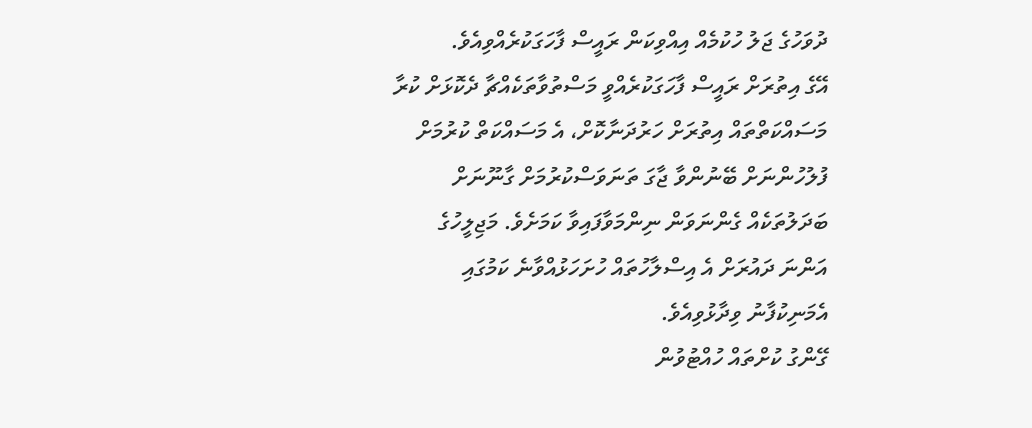ދުވަހުގެ ޖަލު ހުކުމެއް އިއްވިކަން ރައީސް ފާހަގަކުރެއްވިއެވެ.
އޭގެ އިތުރަށް ރައީސް ފާހަގަކުރެއްވީ މަސްތުވާތަކެއްޗާ ދެކޮޅަށް ކުރާ މަސައްކަތްތައް އިތުރަށް ހަރުދަނާކޮށް، އެ މަސައްކަތް ކުރުމަށް ފުލުހުންނަށް ބޭނުންވާ ޖާގަ ތަނަވަސްކުރުމަށް ގާނޫނަށް ބަދަލުތަކެއް ގެންނަވަން ނިންމަވާފައިވާ ކަމަށެވެ. މަޖިލީހުގެ އަންނަ ދައުރަށް އެ އިސްލާހުތައް ހުށަހަޅުއްވާނެ ކަމުގައި އެމަނިކުފާނު ވިދާޅުވިއެވެ.
ގޭންގު ކުށްތައް ހުއްޓުވުން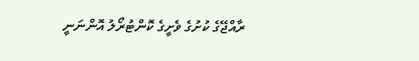ރާއްޖޭގެ ކުށުގެ ވެށީގެ ކޮންޓުރޯލު އޮންނަނީ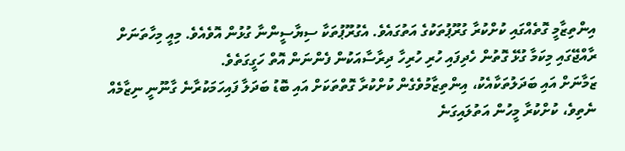އިންތިޒާމީ ގޮތެއްގައި ކުށްކުރާ ގުރޫޕުތަކުގެ އަތުގައެވެ. އެގުރޫޕުތަކާ ސިޔާސީންނާ ގުޅުން އޮވެއެވެ. މިއީ މިހާތަނަށް ރާއްޖޭގައި މިކަމާ ގުޅޭ ގޮތުން ހެދިފައި ހުރި ހުރިހާ ދިރާސާއަކުން ފެންނަން އޮތް ހަގީގަތެވެ.
ޒަމާނަށް އައި ބަދަލުތަކާއެކު، އިންތިޒާމުވެގެން ކުށްކުރާ ގޮތްތަކަށް އައި ބޮޑު ބަދަލާ ފައިހަމަކުރާނެ ގާނޫނީ ނިޒާމެއް ނެތިވެ، ކުށްކުރާ މީހުން އަތުލައިގަނެ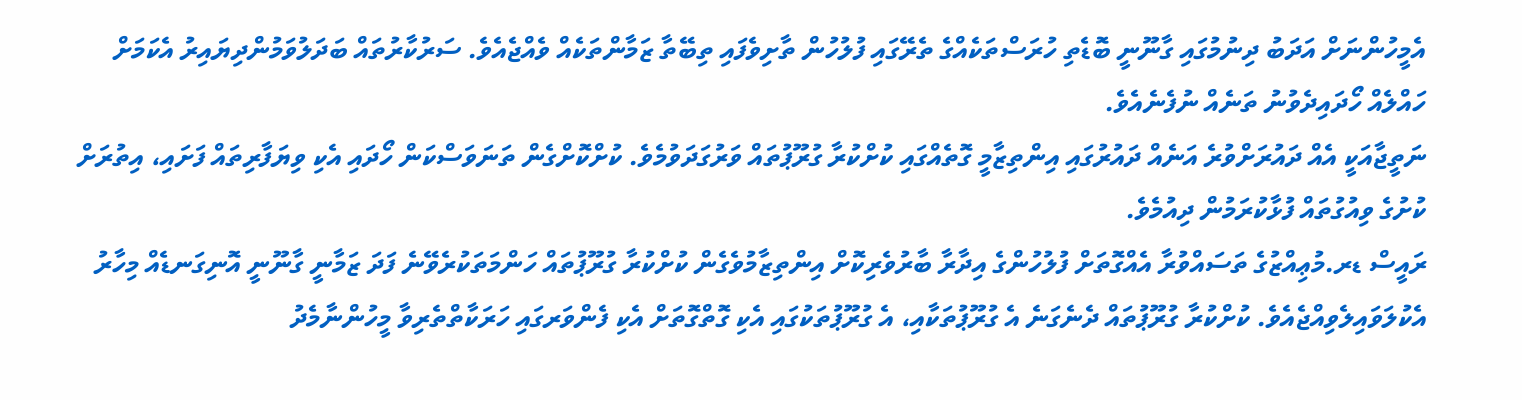އެމީހުންނަށް އަދަބު ދިނުމުގައި ގާނޫނީ ބޮޑެތި ހުރަސްތަކެއްގެ ތެރޭގައި ފުލުހުން ތާށިވެފައި ތިބޭތާ ޒަމާންތަކެއް ވެއްޖެއެވެ. ސަރުކާރުތައް ބަދަލުވަމުންދިޔައިރު އެކަމަށް ހައްލެއް ހޯދައިދެވުނު ތަނެއް ނުފެނެއެވެ.
ނަތީޖާއަކީ އެއް ދައުރަށްވުރެ އަނެއް ދައުރުގައި އިންތިޒާމީ ގޮތެއްގައި ކުށްކުރާ ގުރޫޕުތައް ވަރުގަދަވުމެވެ. ކުށްކޮށްގެން ތަނަވަސްކަން ހޯދައި އެކި ވިޔަފާރިތައް ފަށައި، އިތުރަށް ކުށުގެ ވިއުގުތައް ފުޅާކުރަމުން ދިއުމެވެ.
ރައީސް ޑރ.މުޢިއްޒުގެ ތަސައްވުރާ އެއްގޮތަށް ފުލުހުންގެ އިދާރާ ބާރުވެރިކޮށް އިންތިޒާމުވެގެން ކުށްކުރާ ގުރޫޕުތައް ހަންމަތަކުރެވޭނެ ފަދަ ޒަމާނީ ގާނޫނީ އޮނިގަނޑެއް މިހާރު އެކުލަވައިލެވިއްޖެއެވެ. ކުށްކުރާ ގުރޫޕުތައް ދެނެގަނެ އެ ގުރޫޕުތަކާއި، އެ ގުރޫޕުތަކުގައި އެކި ގޮތްގޮތަށް އެކި ފެންވަރގައި ހަރަކާތްތެރިވާ މީހުންނާމެދު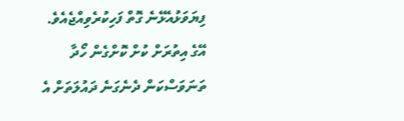ފިޔަވަޅުއެޅޭނެ ގޮތް ފަހިކުރެވިއްޖެއެވެ.
އޭގެ އިތުރަށް ކުށް ކޮށްގެން ހޯދާ ތަނަވަސްކަން ދެނެގަނެ ދައުލަތަށް އެ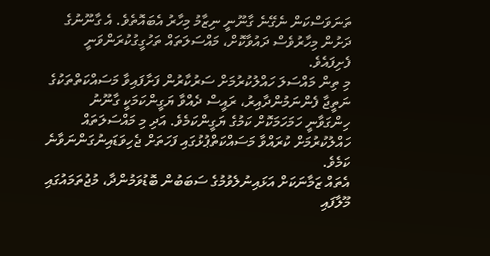ތަނަވަސްކަން ނެގޭނެ ގާނޫނީ ނިޒާމު މިހާރު އެބައޮތެވެ. އެ ގާނޫނުގެ ދަށުން މިހާރުވެސް ދައުވާކޮށް، މައްސަލަތައް ތަހުގީގުކުރަންވަނީ ފެށިފައެވެ.
މި ތިން މައްސަލަ ހައްލުކުރުމަށް ސަރުކާރުން ފަށާފައިވާ މަސައްކަތްތަކުގެ ނަތީޖާ ފެންނަމުންދާއިރު، ރައީސް ދެއްވާ ޔަގީންކަމަކީ ގާނޫނު ހިންގަވާނީ ހަމަހަމަކޮށް ކަމުގެ ޔަގީންކަމެވެ. އަދި މި މައްސަލަތައް ހައްލުކުރުމަށް ކުރައްވާ މަސައްކަތްޕުޅުގައި ފަހަތަށް ޖެހިވަޑައިނުގަންނަވާނެ ކަމެވެ.
އެތައް ޒަމާނަކަށް އަޅައިނުލެވުމުގެ ސަބަބުން ބޮޑުވަމުންދާ، މުޖުތަމައުގައި މޫލާފައި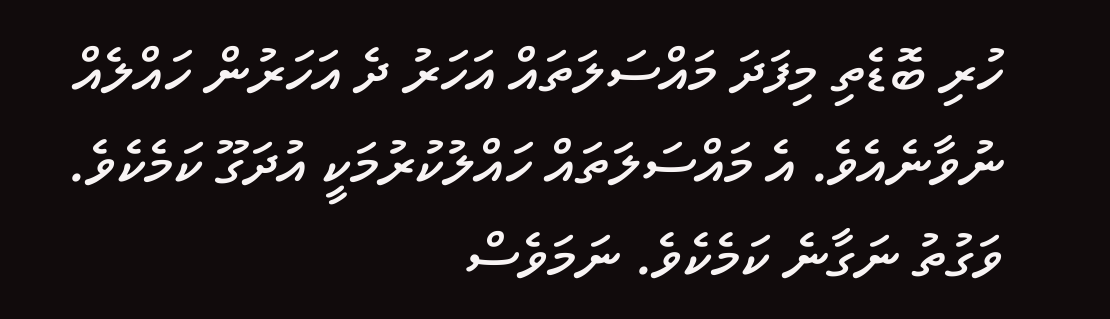ހުރި ބޮޑެތި މިފަދަ މައްސަލަތައް އަހަރު ދެ އަހަރުން ހައްލެއް ނުވާނެއެވެ. އެ މައްސަލަތައް ހައްލުކުރުމަކީ އުދަގޫ ކަމެކެވެ. ވަގުތު ނަގާނެ ކަމެކެވެ. ނަމަވެސް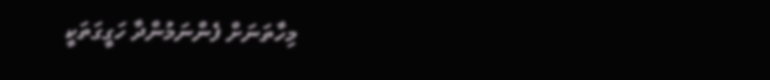މިހާތަނަށް ފެންނަމުންދާ ހަގީގަތަކީ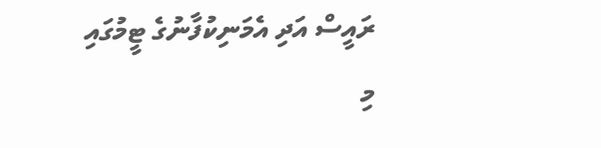ރައީސް އަދި އެމަނިކުފާނުގެ ޓީމުގައި މި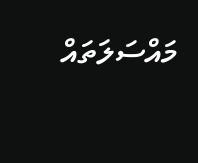މައްސަލަތައް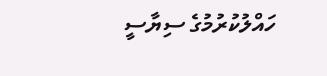ހައްލުކުރުމުގެ ސިޔާސީ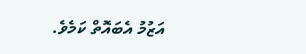އަޒުމު އެބައޮތް ކަމެވެ.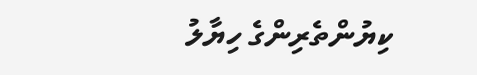ކިޔުންތެރިންގެ ހިޔާލު